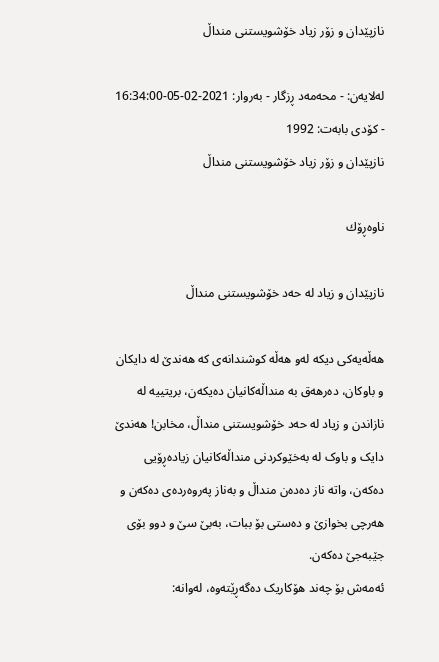نازپێدان و زۆر زیاد خۆشویستنی منداڵ

له‌لایه‌ن: - محەمەد ڕزگار - به‌روار: 2021-02-05-16:34:00 - کۆدی بابەت: 1992
نازپێدان و زۆر زیاد خۆشویستنی منداڵ

ناوه‌ڕۆك

نازپێدان و زیاد لە حەد خۆشویستنی منداڵ

هەڵەیەکی دیکە لەو هەڵە کوشندانەی کە هەندێ لە دایکان و باوکان، دەرهەق بە منداڵەکانیان دەیکەن، بریتییە لە نازاندن و زیاد لە حەد خۆشویستنی منداڵ، مخابن! هەندێ دایک و باوک لە بەخێوکردنی منداڵەکانیان زیادەڕۆیی دەکەن، واتە ناز دەدەن منداڵ و بەناز پەروەردەی دەکەن و هەرچی بخوازێ و دەستی بۆ ببات، بەبێ سێ و دوو بۆی جێبەجێ دەکەن.
ئەمەش بۆ چەند هۆکاریک دەگەڕێتەوە، لەوانە: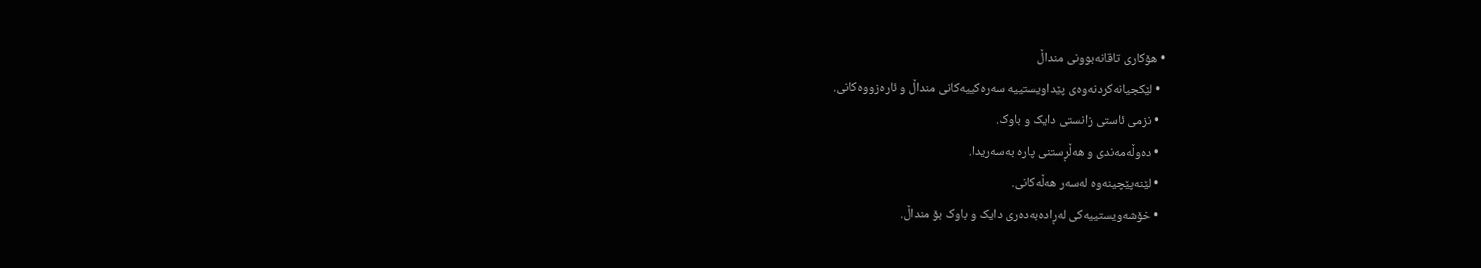• هۆکاری تاقانەبوونی منداڵ
  • لێکجیانەکردنەوەی پێداویستییە سەرەکییەکانی منداڵ و ئارەزووەکانی.
  • نزمی ئاستی زانستی دایک و باوک.
  • دەوڵەمەندی و هەڵڕستنی پارە بەسەریدا.
  • لێنەپێچینەوە لەسەر هەڵەکانی.
  • خۆشەویستییەکی لەڕادەبەدەری دایک و باوک بۆ منداڵ.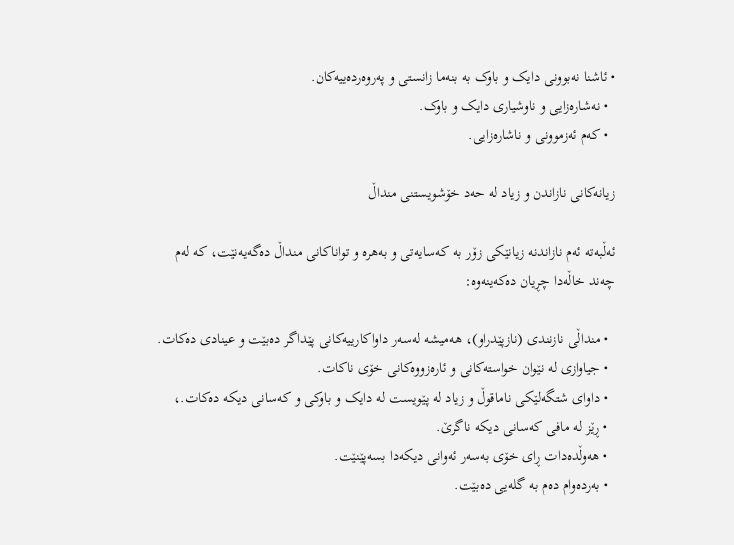• ئاشنا نەبوونی دایک و باوک بە بنەما زانستی و پەروەردەییەکان.
  • نەشارەزایی و ناوشیاری دایک و باوک.
  • کەم ئەزموونی و ناشارەزایی.

زیانەکانی نازاندن و زیاد لە حەد خۆشویستنی منداڵ

ئەڵبەتە ئەم نازاندنە زیانێکی زۆر بە کەسایەتی و بەهرە و تواناکانی منداڵ دەگەیەنێت، کە لەم چەند خاڵەدا چڕیان دەکەینەوە:

  • منداڵی نازنندی (نازپێدراو)، هەمیشە لەسەر داواکارییەکانی پێداگر دەبێت و عینادی دەکات.
  • جیاوازی لە نێوان خواستەکانی و ئارەزووەکانی خۆی ناکات.
  • داوای شتگەلێکی ناماقوڵ و زیاد لە پێویست لە دایک و باوکی و کەسانی دیکە دەکات.،
  • ڕێز لە مافی کەسانی دیکە ناگرێ.
  • هەوڵدەدات ڕای خۆی بەسەر ئەوانی دیکەدا بسەپێنێت.
  • بەردەوام دەم بە گلەیی دەبێت.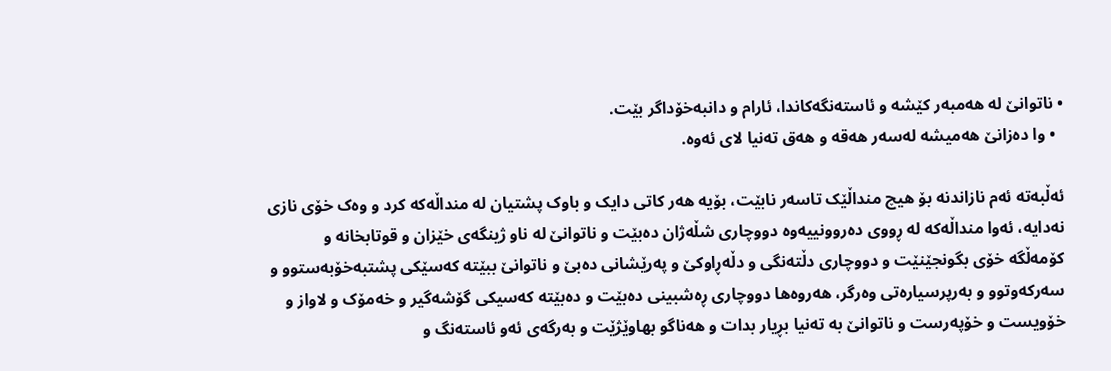• ناتوانێ لە هەمبەر کێشە و ئاستەنگەکاندا، ئارام و دانبەخۆداگر بێت.
  • وا دەزانێ هەمیشە لەسەر هەقە و هەق تەنیا لای ئەوە.

ئەڵبەتە ئەم نازاندنە بۆ هیچ منداڵێک تاسەر نابێت، بۆیە هەر کاتی دایک و باوک پشتیان لە منداڵەکە کرد و وەک خۆی نازی نەدایە، ئەوا منداڵەکە لە ڕووی دەروونییەوە دووچاری شڵەژان دەبێت و ناتوانێ لە ناو ژینگەی خێزان و قوتابخانە و کۆمەڵگە خۆی بگونجێنێت و دووچاری دڵتەنگی و دڵەڕاوکێ و پەرێشانی دەبێ و ناتوانێ ببێتە کەسێکی پشتبەخۆبەستوو و سەرکەوتوو و بەرپرسیارەتی وەرگر، هەروەها دووچاری ڕەشبینی دەبێت و دەبێتە کەسیكی گۆشەگیر و خەمۆک و لاواز و خۆویست و خۆپەرست و ناتوانێ بە تەنیا بڕیار بدات و هەناگو بهاوێژێت و بەرگەی ئەو ئاستەنگ و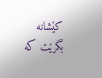کێشانە بگرێت کە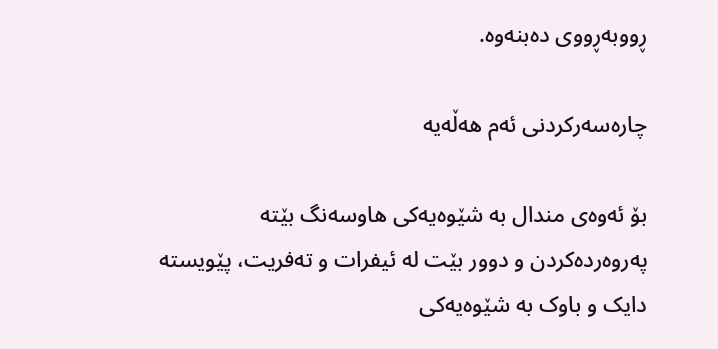ڕووبەڕووی دەبنەوە.

چارەسەرکردنی ئەم هەڵەیە

بۆ ئەوەی مندال بە شێوەیەکی هاوسەنگ بێتە پەروەردەکردن و دوور بێت لە ئیفرات و تەفریت، پێویستە دایک و باوک بە شێوەیەکی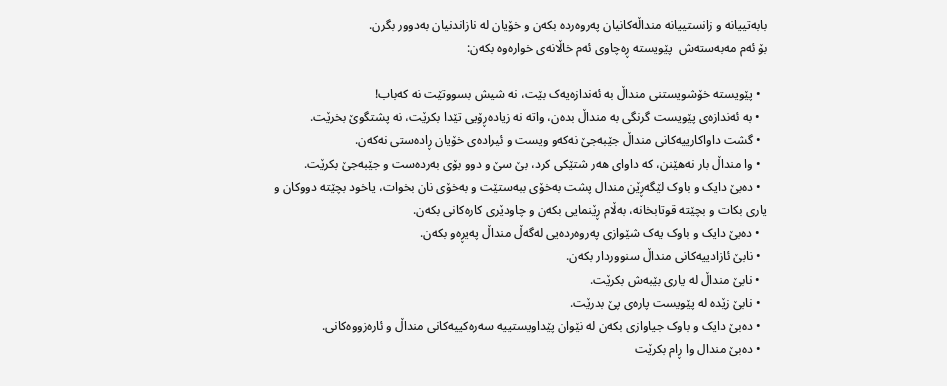بابەتییانە و زانستییانە منداڵەکانیان پەروەردە بکەن و خۆیان لە نازاندنیان بەدوور بگرن.
بۆ ئەم مەبەستەش  پێویستە ڕەچاوی ئەم خاڵانەی خوارەوە بکەن:

  • پێویستە خۆشویستنی منداڵ بە ئەندازەیەک بێت، نە شیش بسووتێت نە کەباب!
  • بە ئەندازەی پێویست گرنگی بە منداڵ بدەن، واتە نە زیادەڕۆیی تێدا بکرێت، نە پشتگوێ بخرێت.
  • گشت داواکارییەکانی منداڵ جێبەجێ نەکەو ویست و ئیرادەی خۆیان ڕادەستی نەکەن.
  • وا منداڵ بار نەهێنن، کە داوای هەر شتێکی کرد، بێ سێ و دوو بۆی بەردەست و جێبەجێ بکرێت.
  • دەبێ دایک و باوک لێگەڕێن مندال پشت بەخۆی ببەستێت و بەخۆی نان بخوات، یاخود بچێتە دووکان و یاری بکات و بچێتە قوتابخانە، بەڵام ڕێنمایی بکەن و چاودێری کارەکانی بکەن.
  • دەبێ دایک و باوک یەک شێوازی پەروەردەیی لەگەڵ منداڵ پەیڕەو بکەن.
  • نابێ ئازادییەکانی منداڵ سنووردار بکەن.
  • نابێ منداڵ لە یاری بێبەش بکرێت.
  • نابێ زێدە لە پێویست پارەی پێ بدرێت.
  • دەبێ دایک و باوک جیاوازی بکەن لە نێوان پێداویستییە سەرەکییەکانی منداڵ و ئارەزووەکانی.
  • دەبێ مندال وا ڕام بکرێت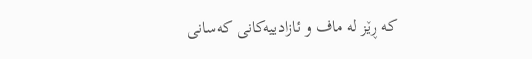کە ڕێز لە ماف و ئازادییەکانی کەسانی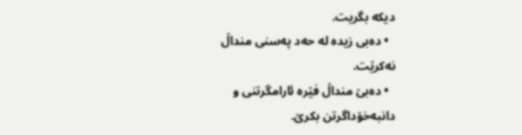دیکە بگریت.
  • دەبی زیدە لە حەد پەسنی منداڵ نەکرێت.
  • دەبێ منداڵ فێرە ئارامگرتنی و دانبەخۆداگرتن بکرێ.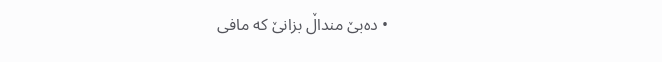• دەبێ منداڵ بزانێ کە مافی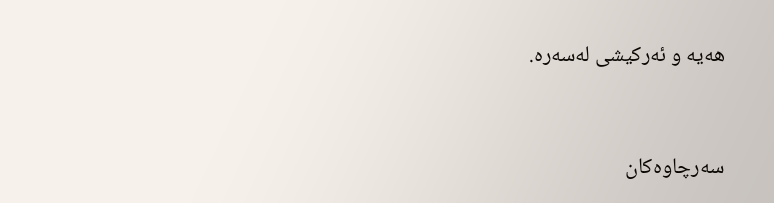هەیە و ئەرکیشی لەسەرە.


سەرچاوەکان